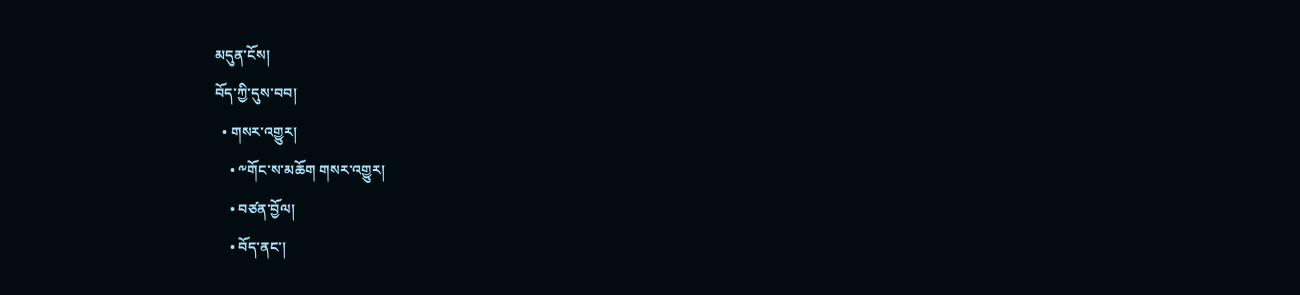མདུན་ངོས།
བོད་ཀྱི་དུས་བབ།
  • གསར་འགྱུར།
    • ༸གོང་ས་མཆོག གསར་འགྱུར།
    • བཙན་བྱོལ།
    • བོད་ནང་།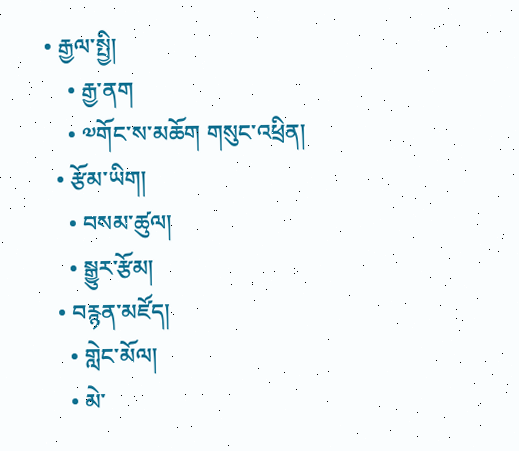• རྒྱལ་སྤྱི།
    • རྒྱ་ནག
    • ༧གོང་ས་མཆོག གསུང་འཕྲིན།
  • རྩོམ་ཡིག།
    • བསམ་ཚུལ།
    • སྒྱུར་རྩོམ།
  • བརྙན་མཛོད།
    • གླེང་མོལ།
    • མེ་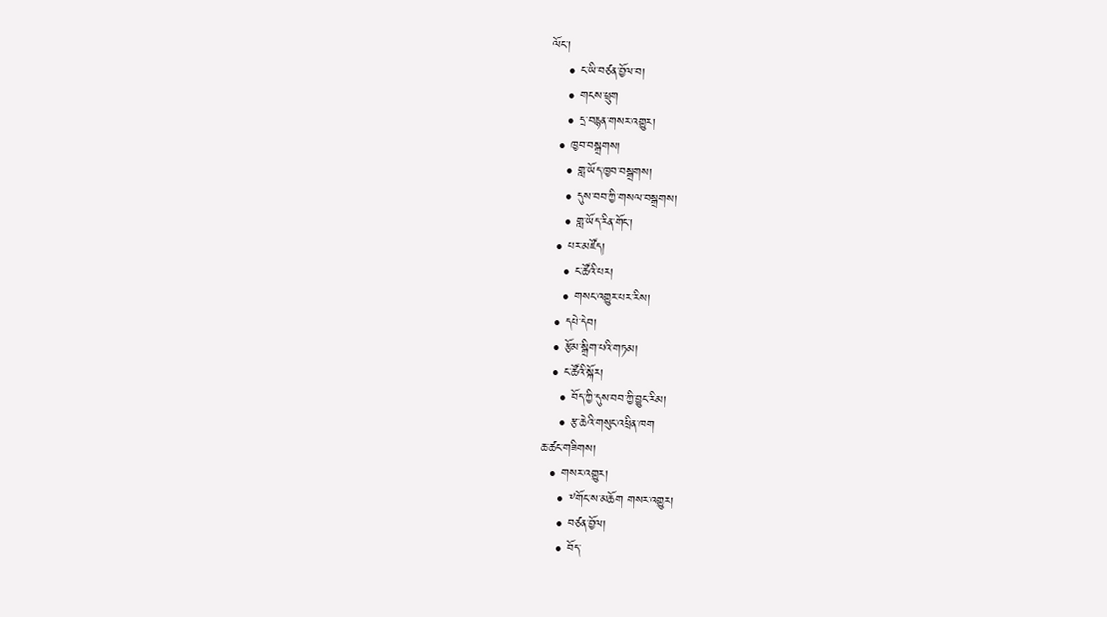ལོང་།
    • ང་ཡི་བཙན་བྱོལ་བ།
    • གངས་ཕྲུག
    • དྲ་བརྙན་གསར་འགྱུར།
  • ཁྱབ་བསྒྲགས།
    • གླ་ཡོད་ཁྱབ་བསྒྲགས།
    • དུས་བབ་ཀྱི་གསལ་བསྒྲགས།
    • གླ་ཡོད་རིན་གོང་།
  • པར་མཛོད།
    • ང་ཚོའི་པར།
    • གསང་འགྱུར་པར་རིས།
  • དཔེ་དེབ།
  • རྩོམ་སྒྲིག་པའི་གཏམ།
  • ང་ཚོའི་སྐོར།
    • བོད་ཀྱི་དུས་བབ་ཀྱི་བྱུང་རིམ།
    • རྩ་ཆེའི་གསུང་འཕྲིན་ཁག
ཆ་ཚང་གཟིགས།
  • གསར་འགྱུར།
    • ༸གོང་ས་མཆོག གསར་འགྱུར།
    • བཙན་བྱོལ།
    • བོད་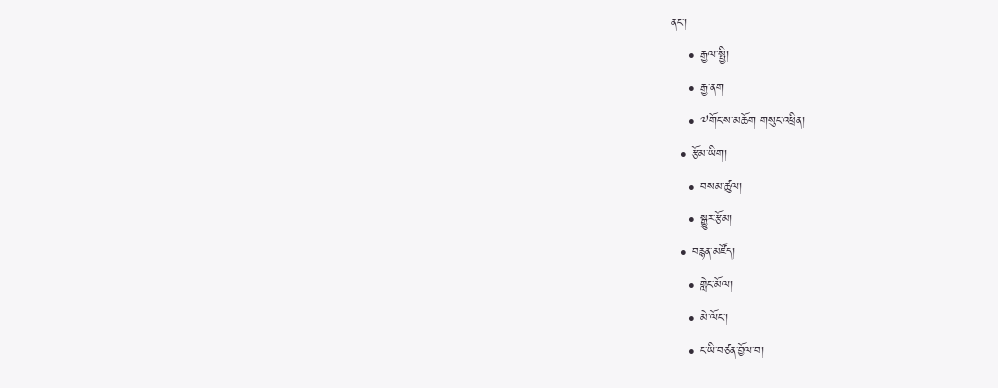ནང་།
    • རྒྱལ་སྤྱི།
    • རྒྱ་ནག
    • ༧གོང་ས་མཆོག གསུང་འཕྲིན།
  • རྩོམ་ཡིག།
    • བསམ་ཚུལ།
    • སྒྱུར་རྩོམ།
  • བརྙན་མཛོད།
    • གླེང་མོལ།
    • མེ་ལོང་།
    • ང་ཡི་བཙན་བྱོལ་བ།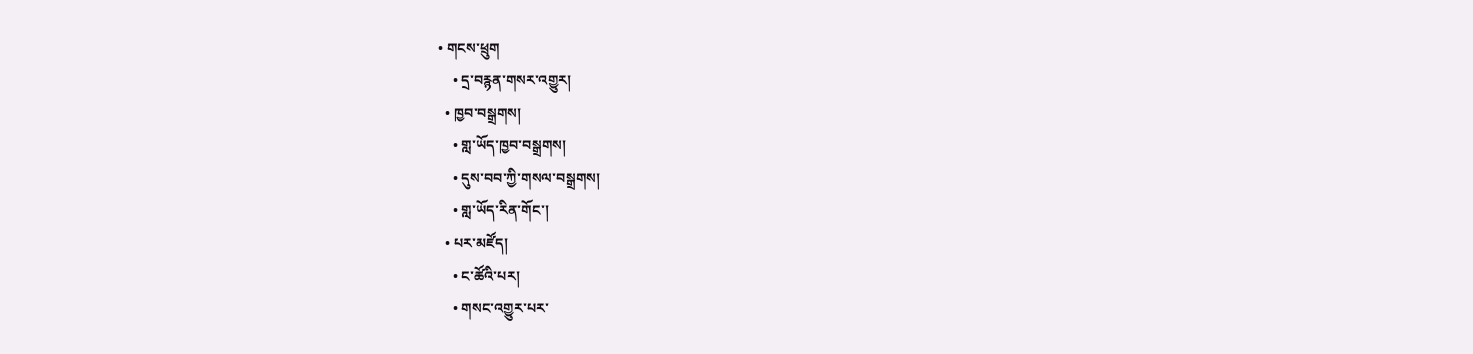• གངས་ཕྲུག
    • དྲ་བརྙན་གསར་འགྱུར།
  • ཁྱབ་བསྒྲགས།
    • གླ་ཡོད་ཁྱབ་བསྒྲགས།
    • དུས་བབ་ཀྱི་གསལ་བསྒྲགས།
    • གླ་ཡོད་རིན་གོང་།
  • པར་མཛོད།
    • ང་ཚོའི་པར།
    • གསང་འགྱུར་པར་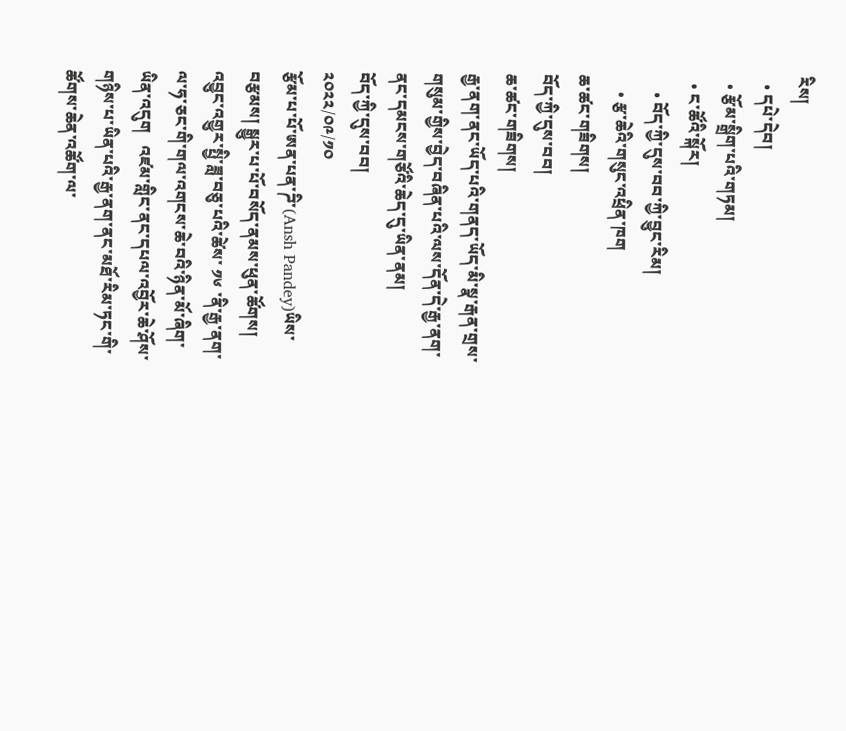རིས།
  • དཔེ་དེབ།
  • རྩོམ་སྒྲིག་པའི་གཏམ།
  • ང་ཚོའི་སྐོར།
    • བོད་ཀྱི་དུས་བབ་ཀྱི་བྱུང་རིམ།
    • རྩ་ཆེའི་གསུང་འཕྲིན་ཁག
ཆ་ཚང་གཟིགས།
བོད་ཀྱི་དུས་བབ།
ཆ་ཚང་གཟིགས།
རྒྱ་ནག་ནང་ཡོད་པའི་གནད་ཡོད་མི་སྣ་རྒན་གྲས་གསུམ་གྱིས་བྱེད་བཞིན་པའི་ལས་དོན་དེ་རྒྱ་ནག་ནང་དམངས་གཙོའི་ཆེད་དུ་ཡིན་ནམ།
བོད་ཀྱི་དུས་བབ།
༢༠༢༢/༠༩/༡༠
རྩོམ་པ་པོ་ཨན་པན་ཌི་(Ansh Pandey)ཡིས་བརྩམས། སྒྱུར་པ་པོ་བསོད་ནམས་ཕུན་ཚོགས།
འབྱུང་འགྱུར་སྤྱི་ཟླ་བཅུ་པའི་ཚེས་ ༡༦ ་ནི་རྒྱ་ནག་ལ་ཧ་ཅང་གི་གལ་འགངས་ཆེ་བའི་ཉིན་མོ་ཞིག་ཡིན་འདུག   འཛམ་གླིང་ནང་དཔལ་འབྱོར་ཆེ་ཤོས་གཉིས་པ་ཡིན་པའི་རྒྱ་ནག་ནང་མཐོ་རིམ་ཏང་གི་ཚོགས་ཆེན་འཚོག་ལ་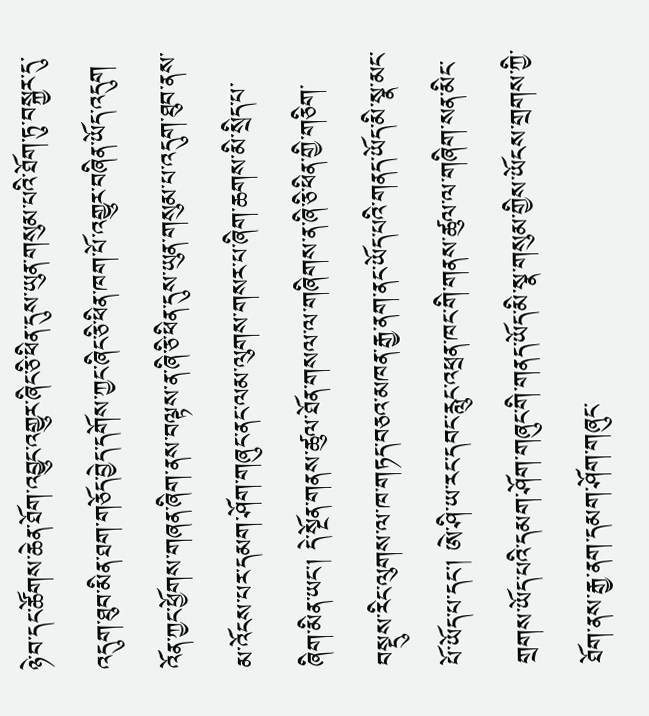ཉེ་བ་དང་ཚོགས་ཆེན་ཐོག་འབྱུང་འགྱུར་ཞིང་ཅི་ཕིན་དུས་ཡུན་གསུམ་པའི་ཐོག་ཏུ་བསྐྱར་དུ་འདུག་ཐུབ་མིན་ཐག་གཅོད་བྱེད་དགོས་ཀྱང་ཞིང་ཅི་ཕིན་ཁག་པོ་འགྱུར་བཞིན་ཡོད་འདུག འོན་ཀྱང་ཕྱོགས་གཞན་ཞིག་ནས་བལྟས་ན་ཞི་ཅི་ཕིན་དུས་ཡུན་གསུམ་པ་འདུག་ཐུབ་ནས་མ་འོངས་པར་དམག་ཤོག་གཞུང་ནང་ལམ་ལུགས་གསར་པ་ཞིག་ཆགས་མི་སྲིད་པ་ཞིག་མིན་ཡང་། དེ་སྔོན་གནས་ཚུལ་ཐོན་གསལ་ལ་གཞིགས་ན་ཞི་ཅི་ཕིན་གྱི་གཅིག་བསྡུས་རིང་ལུགས་ལ་ཁ་གཏད་བཅའ་མཁན་རྒྱ་ནག་ནང་ཡོད་པའི་གནད་ཡོད་མི་སྣ་མང་པོ་ཡོད་པ་དང། ཨེ་ཤི་ཡ་རང་དབང་རླུང་འཕྲན་ཁང་གི་གནས་ཚུལ་ལ་གཞིག་སན་མིང་གྲགས་ཡོད་པའི་དམག་ཤོག་གཞུང་གི་གནད་ཡོད་མི་སྣ་གསུམ་གྱིས་ཡོངས་གྲགས་ཀྱི་ཐོག་ནས་རྒྱ་ནག་དམག་ཤོག་གཞུང་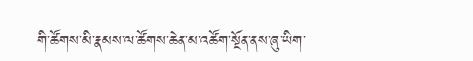གི་ཚོགས་མི་རྣམས་ལ་ཚོགས་ཆེན་མ་འཚོག་སྔོན་ནས་ཞུ་ཡིག་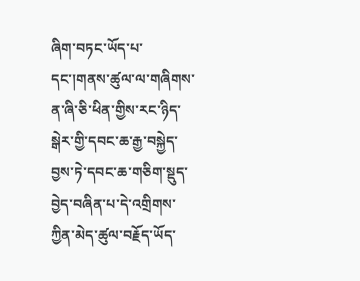ཞིག་བཏང་ཡོད་པ་དང་།གནས་ཚུལ་ལ་གཞིགས་ན་ཞི་ཅི་ཕིན་གྱིས་རང་ཉིད་སྒེར་གྱི་དབང་ཆ་རྒྱ་བསྐྱེད་བྱས་ཏེ་དབང་ཆ་གཅིག་སྡུད་བྱེད་བཞིན་པ་དེ་འགྲིགས་ཀྱིན་མེད་ཚུལ་བརྗོད་ཡོད་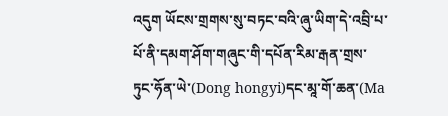འདུག ཡོངས་གྲགས་སུ་བཏང་བའི་ཞུ་ཡིག་དེ་འབྲི་པ་པོ་ནི་དམག་ཤོག་གཞུང་གི་དཔོན་རིམ་རྒན་གྲས་ཏུང་ཧོན་ཡེ་(Dong hongyi)དང་མཱ་གོ་ཆན་(Ma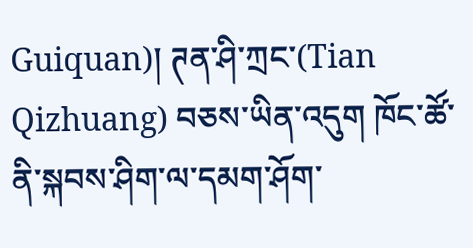Guiquan)། ཊན་ཤི་ཀྲང་(Tian Qizhuang) བཅས་ཡིན་འདུག ཁོང་ཚོ་ནི་སྐབས་ཤིག་ལ་དམག་ཤོག་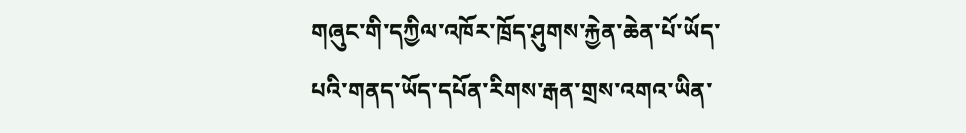གཞུང་གི་དཀྱིལ་འཁོར་ཁྲོད་ཤུགས་རྐྱེན་ཆེན་པོ་ཡོད་པའི་གནད་ཡོད་དཔོན་རིགས་རྒན་གྲས་འགའ་ཡིན་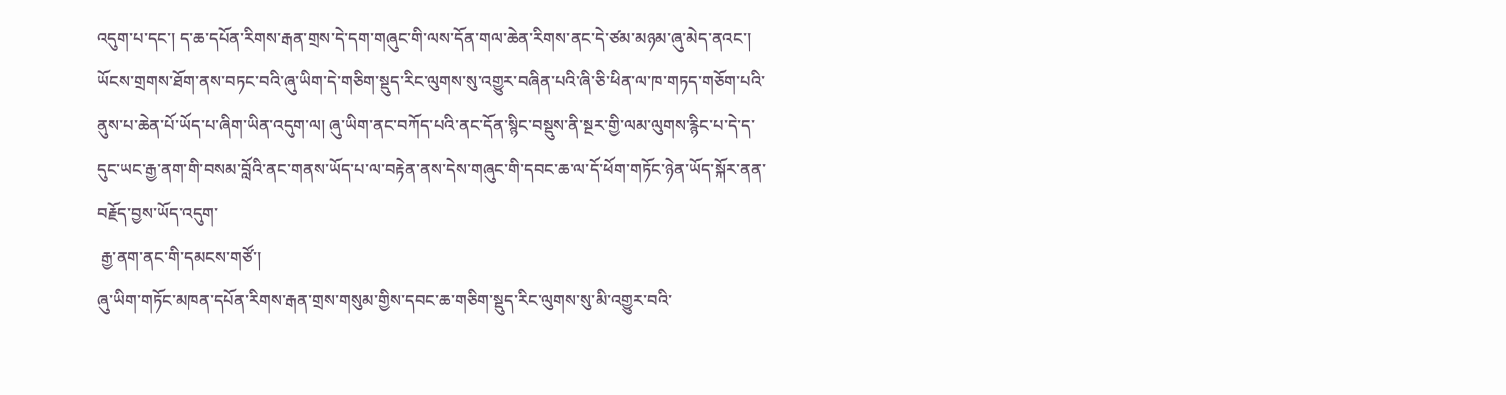འདུག་པ་དང་། ད་ཆ་དཔོན་རིགས་རྒན་གྲས་དེ་དག་གཞུང་གི་ལས་དོན་གལ་ཆེན་རིགས་ནང་དེ་ཙམ་མཉམ་ཞུ་མེད་ནའང་། ཡོངས་གྲགས་ཐོག་ནས་བཏང་བའི་ཞུ་ཡིག་དེ་གཅིག་སྡུད་རིང་ལུགས་སུ་འགྱུར་བཞིན་པའི་ཞི་ཅི་ཕིན་ལ་ཁ་གཏད་གཅོག་པའི་ནུས་པ་ཆེན་པོ་ཡོད་པ་ཞིག་ཡིན་འདུག་ལ། ཞུ་ཡིག་ནང་བཀོད་པའི་ནང་དོན་སྙིང་བསྡུས་ནི་སྔར་གྱི་ལམ་ལུགས་རྙིང་པ་དེ་ད་དུང་ཡང་རྒྱ་ནག་གི་བསམ་བློའི་ནང་གནས་ཡོད་པ་ལ་བརྟེན་ནས་དེས་གཞུང་གི་དབང་ཆ་ལ་དོ་ཕོག་གཏོང་ཉེན་ཡོད་སྐོར་ནན་བརྗོད་བྱས་ཡོད་འདུག་
 རྒྱ་ནག་ནང་གི་དམངས་གཙོ་།
ཞུ་ཡིག་གཏོང་མཁན་དཔོན་རིགས་རྒན་གྲས་གསུམ་གྱིས་དབང་ཆ་གཅིག་སྡུད་རིང་ལུགས་སུ་མི་འགྱུར་བའི་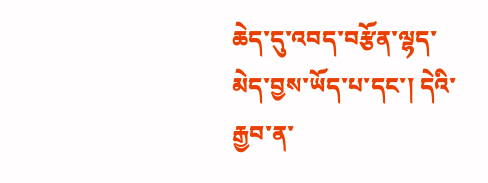ཆེད་དུ་འབད་བརྩོན་ལྷད་མེད་བྱས་ཡོད་པ་དང་། དེའི་རྒྱབ་ན་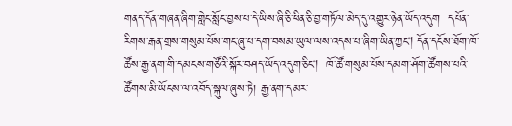གནད་དོན་གཞན་ཞིག་གླེང་སློང་བྱས་པ་དེ་ཡིས་ཞི་ཅི་ཕིན་ཅི་བྱ་གཏོལ་མེད་དུ་འགྱུར་ཉེན་ཡོད་འདུག  དཔོན་རིགས་རྒན་གྲས་གསུམ་པོས་གང་ཞུ་པ་དག་བསམ་ཡུལ་ལས་འདས་པ་ཞིག་ཡིན་ཀྱང། དོན་དངོས་ཐོག་ཁོ་ཚོས་རྒྱ་ནག་གི་དམངས་གཙོའི་སྐོར་བཤད་ཡོད་འདུག་ཅིང།  ཁོ་ཚོ་གསུམ་པོས་དམག་ཤོག་ཚོགས་པའི་ཚོགས་མི་ཡོངས་ལ་འབོད་སྐུལ་ཞུས་ཏེ། རྒྱ་ནག་དམར་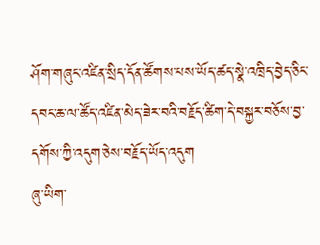ཤོག་གཞུང་འཛིན་སྲིད་དོན་ཚོགས་པས་ཡོད་ཚད་སྣེ་འཁྲིད་བྱེད་ཅིང་དབང་ཆ་ལ་ཚོད་འཛིན་མེད་ཟེར་བའི་བརྗོད་ཚིག་དེ་བསྐྱར་བཅོས་བྱ་དགོས་ཀྱི་འདུག་ཅེས་བརྗོད་ཡོད་འདུག
ཞུ་ཡིག་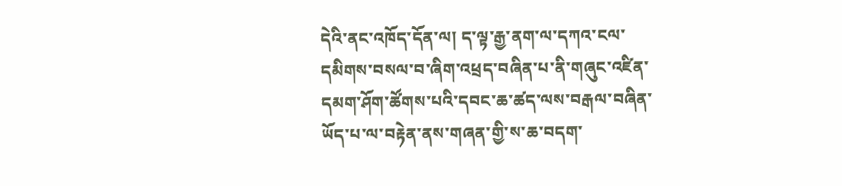དེའི་ནང་འཁོད་དོན་ལ། ད་ལྟ་རྒྱ་ནག་ལ་དཀའ་ངལ་དམིགས་བསལ་བ་ཞིག་འཕྲད་བཞིན་པ་ནི་གཞུང་འཛིན་དམག་ཤོག་ཚོགས་པའི་དབང་ཆ་ཚད་ལས་བརྒལ་བཞིན་ཡོད་པ་ལ་བརྟེན་ནས་གཞན་གྱི་ས་ཆ་བདག་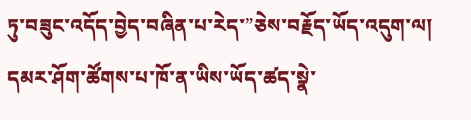ཏུ་བཟུང་འདོད་བྱེད་བཞིན་པ་རེད་”ཅེས་བརྗོད་ཡོད་འདུག་ལ། དམར་ཤོག་ཚོགས་པ་ཁོ་ན་ཡིས་ཡོད་ཚད་སྣེ་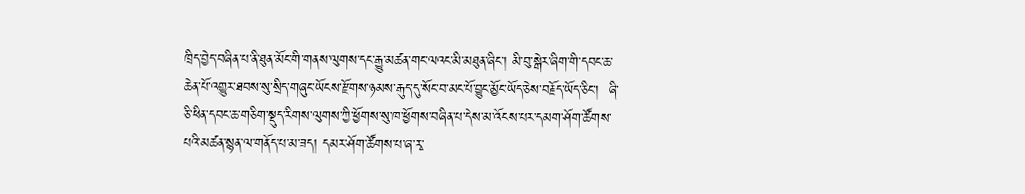ཁྲིད་བྱེད་བཞིན་པ་ནི་ཐུན་མོང་གི་གནས་ལུགས་དང་རྒྱུ་མཚན་གང་ལའང་མི་མཐུན་ཞིང་། མི་བུ་སྒེར་ཞིག་གི་དབང་ཆ་ཆེན་པོ་འགྱུར་ཐབས་སུ་སྲིད་གཞུང་ཡོངས་རྫོགས་ཉམས་རྒུད་དུ་སོང་བ་མང་པོ་བྱུང་མྱོང་ཡོད་ཅེས་བརྗོད་ཡོད་ཅིང་།  ཞི་ཅི་ཕིན་དབང་ཆ་གཅིག་སྡུད་རིགས་ལུགས་ཀྱི་ཕྱོགས་སུ་ཁ་ཕྱོགས་བཞིན་པ་དེས་མ་འོངས་པར་དམག་ཤོག་ཚོགས་པའི་མཚན་སྙན་ལ་གནོད་པ་མ་ཟད། དམར་ཤོག་ཚོགས་པ་ཞ་རྭ་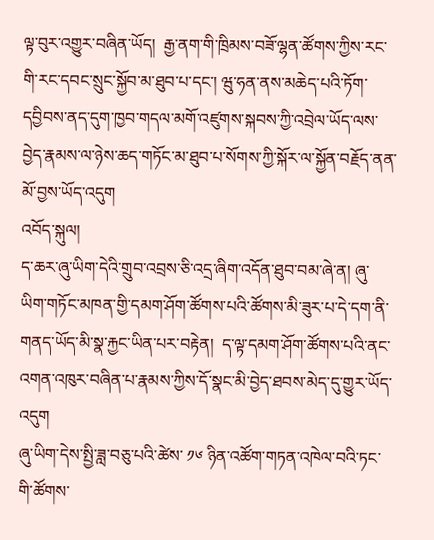ལྟ་བུར་འགྱུར་བཞིན་ཡོད།  རྒྱ་ནག་གི་ཁྲིམས་བཟོ་ལྷན་ཚོགས་ཀྱིས་རང་གི་རང་དབང་སྲུང་སྐྱོབ་མ་ཐུབ་པ་དང་། ཝུ་ཧན་ནས་མཆེད་པའི་ཏོག་དབྱིབས་ནད་དུག་ཁྱབ་གདལ་མགོ་འཛུགས་སྐབས་ཀྱི་འབྲེལ་ཡོད་ལས་བྱེད་རྣམས་ལ་ཉེས་ཆད་གཏོང་མ་ཐུབ་པ་སོགས་ཀྱི་སྐོར་ལ་སྐྱོན་བརྗོད་ནན་མོ་བྱས་ཡོད་འདུག
འབོད་སྐུལ།
ད་ཆར་ཞུ་ཡིག་དེའི་གྲུབ་འབྲས་ཅི་འདྲ་ཞིག་འདོན་ཐུབ་བམ་ཞེ་ན། ཞུ་ཡིག་གཏོང་མཁན་གྱི་དམག་ཤོག་ཚོགས་པའི་ཚོགས་མི་ཟུར་པ་དེ་དག་ནི་གནད་ཡོད་མི་སྣ་རྐྱང་ཡིན་པར་བརྟེན།  ད་ལྟ་དམག་ཤོག་ཚོགས་པའི་ནང་འགན་འཁུར་བཞིན་པ་རྣམས་ཀྱིས་དོ་སྣང་མི་བྱེད་ཐབས་མེད་དུ་གྱུར་ཡོད་འདུག
ཞུ་ཡིག་དེས་སྤྱི་ཟླ་བཅུ་པའི་ཚེས་ ༡༦ ཉིན་འཚོག་གཏན་འཁེལ་བའི་ཏང་གི་ཚོགས་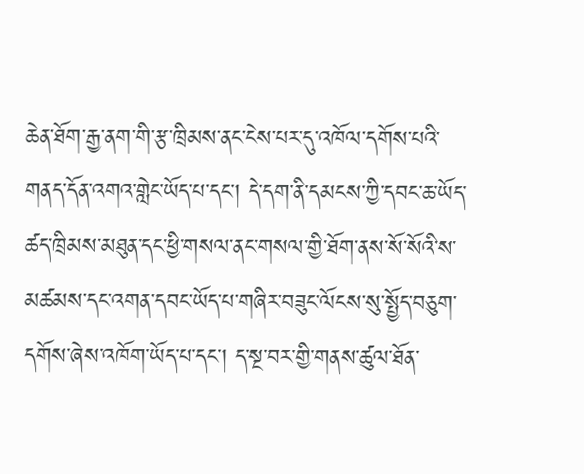ཆེན་ཐོག་རྒྱ་ནག་གི་རྩ་ཁྲིམས་ནང་ངེས་པར་དུ་འཁོལ་དགོས་པའི་གནད་དོན་འགའ་གླེང་ཡོད་པ་དང་། དེ་དག་ནི་དམངས་ཀྱི་དབང་ཆ་ཡོད་ཚད་ཁྲིམས་མཐུན་དང་ཕྱི་གསལ་ནང་གསལ་གྱི་ཐོག་ནས་སོ་སོའི་ས་མཚམས་དང་འགན་དབང་ཡོད་པ་གཞིར་བཟུང་ལོངས་སུ་སྤྱོད་བཅུག་དགོས་ཞེས་འཁོག་ཡོད་པ་དང་། ད་སྔ་བར་གྱི་གནས་ཚུལ་ཐོན་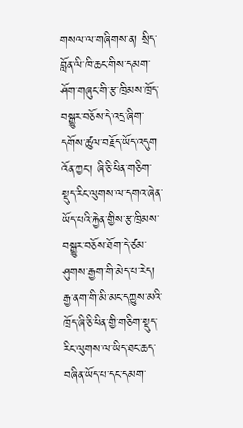གསལ་ལ་གཞིགས་ན། སྲིད་བློན་ལི་ཁི་ཆང་གིས་དམག་ཤོག་གཞུང་གི་རྩ་ཁྲིམས་ཁྲོད་བསྒྱུར་བཅོས་དེ་འདྲ་ཞིག་དགོས་ཚུལ་བརྗོད་ཡོད་འདུག  འོན་ཀྱང་། ཞི་ཅི་ཕིན་གཅིག་སྡུད་རིང་ལུགས་ལ་དགའ་ཞེན་ཡོད་པའི་རྐྱེན་གྱིས་རྩ་ཁྲིམས་བསྒྱུར་བཅོས་ཐོག་དེ་ཙམ་ཤུགས་རྒྱག་གི་མེད་པ་རེད།
རྒྱ་ནག་གི་མི་མང་དཀྱུས་མའི་ཁྲོད་ཞི་ཅི་ཕིན་གྱི་གཅིག་སྡུད་རིང་ལུགས་ལ་ཡིད་ཐང་ཆད་བཞིན་ཡོད་པ་དང་དམག་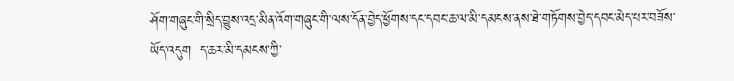ཤོག་གཞུང་གི་སྲིད་བྱུས་འདྲ་མིན་འོག་གཞུང་གི་ལས་དོན་བྱེད་ཕྱོགས་དང་དབང་ཆ་ལ་མི་དམངས་ནས་ཐེ་གཏོགས་བྱེད་དབང་མེད་པར་བཟོས་ཡོད་འདུག  ད་ཆར་མི་དམངས་ཀྱི་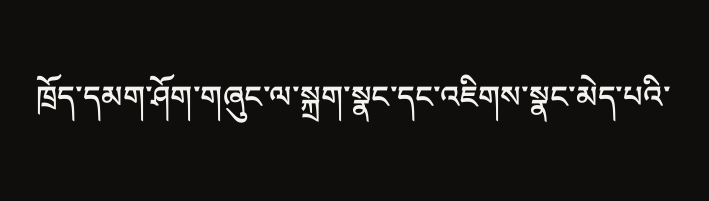ཁྲོད་དམག་ཤོག་གཞུང་ལ་སྐྲག་སྣང་དང་འཇིགས་སྣང་མེད་པའི་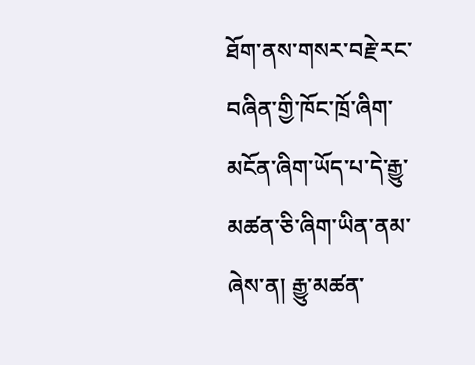ཐོག་ནས་གསར་བརྗེ་རང་བཞིན་གྱི་ཁོང་ཁྲོ་ཞིག་མངོན་ཞིག་ཡོད་པ་དེ་རྒྱུ་མཚན་ཅི་ཞིག་ཡིན་ནམ་ཞེས་ན། རྒྱུ་མཚན་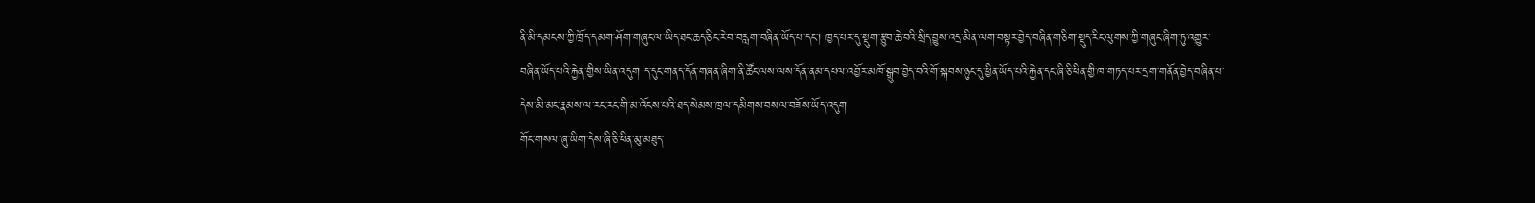ནི་མི་དམངས་ཀྱི་ཁྲོད་དམག་ཤོག་གཞུང་ལ་ཡིད་ཐང་ཆད་ཅིང་རེ་བ་བརླག་བཞིན་ཡོད་པ་དང་། ཁྱད་པར་དུ་སྡུག་རྩུབ་ཆེ་བའི་སྲིད་བྱུས་འདྲ་མིན་ལག་བསྟར་བྱེད་བཞིན་གཅིག་སྡུད་རིང་ལུགས་ཀྱི་གཞུང་ཞིག་ཏུ་འགྱུར་བཞིན་ཡོད་པའི་རྐྱེན་གྱིས་ཡིན་འདུག ད་དུང་གནད་དོན་གཞན་ཞིག་ནི་ཚོང་ལས་ལས་དོན་ནམ་དཔལ་འབྱོར་མཁོ་སྒྲུབ་བྱེད་བའི་གོ་སྐབས་ཉུང་དུ་ཕྱིན་ཡོད་པའི་རྐྱེན་དང་ཞི་ཅི་ཕིན་གྱི་ཁ་གཏད་པར་དྲག་གནོན་བྱེད་བཞིན་པ་དེས་མི་མང་རྣམས་ལ་རང་རང་གི་མ་འོངས་པའི་ཐད་སེམས་ཁྲལ་དམིགས་བསལ་བཟོས་ཡོད་འདུག
གོང་གསལ་ཞུ་ཡིག་དེས་ཞི་ཅི་ཕིན་མུ་མཐུད་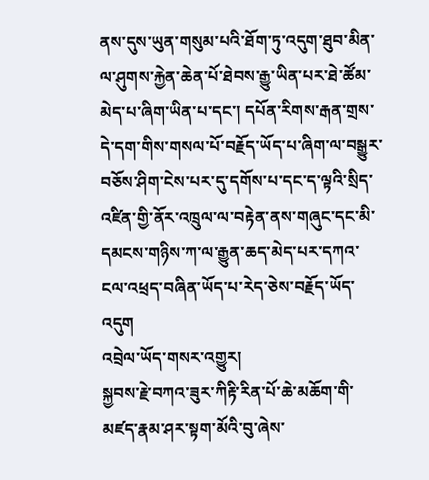ནས་དུས་ཡུན་གསུམ་པའི་ཐོག་ཏུ་འདུག་ཐུབ་མིན་ལ་ཤུགས་རྐྱེན་ཆེན་པོ་ཐེབས་རྒྱུ་ཡིན་པར་ཐེ་ཚོམ་མེད་པ་ཞིག་ཡིན་པ་དང་། དཔོན་རིགས་རྒན་གྲས་དེ་དག་གིས་གསལ་པོ་བརྗོད་ཡོད་པ་ཞིག་ལ་བསྒྱུར་བཅོས་ཤིག་ངེས་པར་དུ་དགོས་པ་དང་ད་ལྟའི་སྲིད་འཛིན་གྱི་ནོར་འཁྲུལ་ལ་བརྟེན་ནས་གཞུང་དང་མི་དམངས་གཉིས་ཀ་ལ་རྒྱུན་ཆད་མེད་པར་དཀའ་ངལ་འཕྲད་བཞིན་ཡོད་པ་རེད་ཅེས་བརྗོད་ཡོད་འདུག
འབྲེལ་ཡོད་གསར་འགྱུར།
སྐྱབས་རྗེ་བཀའ་ཟུར་ཀིརྟི་རིན་པོ་ཆེ་མཆོག་གི་མཛད་རྣམ་ཤར་སྟག་མོའི་བུ་ཞེས་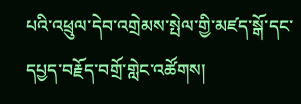པའི་འཕྲུལ་དེབ་འགྲེམས་སྤེལ་གྱི་མཛད་སྒོ་དང་དཔྱད་བརྗོད་བགྲོ་གླེང་འཚོགས།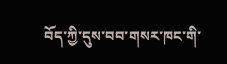བོད་ཀྱི་དུས་བབ་གསར་ཁང་གི་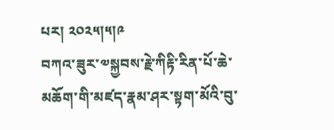པར། ༢༠༢༥།༥།༩
བཀའ་ཟུར་༧སྐྱབས་རྗེ་ཀིརྟི་རིན་པོ་ཆེ་མཆོག་གི་མཛད་རྣམ་ཤར་སྟག་མོའི་བུ་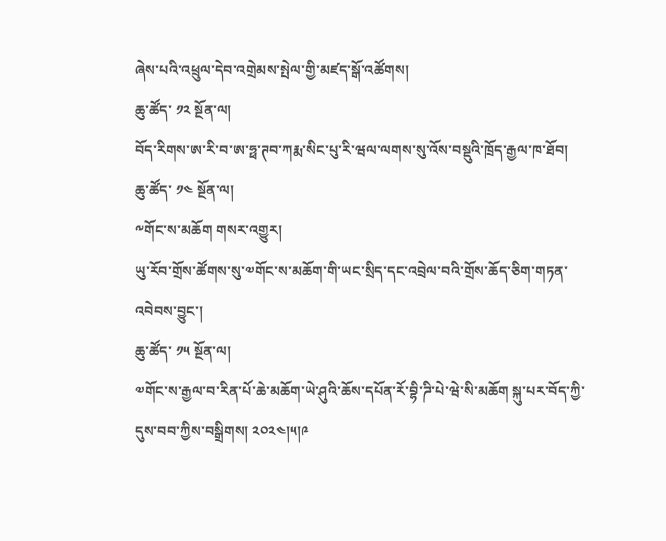ཞེས་པའི་འཕྲུལ་དེབ་འགྲེམས་སྤེལ་གྱི་མཛད་སྒོ་འཚོགས།
ཆུ་ཚོད་ ༡༢ སྔོན་ལ།
བོད་རིགས་ཨ་རི་བ་ཨ་ཧྥ་ཊབ་ཀརྨ་སིང་པུ་རི་ཝལ་ལགས་སུ་འོས་བསྡུའི་ཁྲོད་རྒྱལ་ཁ་ཐོབ།
ཆུ་ཚོད་ ༡༤ སྔོན་ལ།
༸གོང་ས་མཆོག གསར་འགྱུར།
ཡུ་རོབ་གྲོས་ཚོགས་སུ་༧གོང་ས་མཆོག་གི་ཡང་སྲིད་དང་འབྲེལ་བའི་གྲོས་ཆོད་ཅིག་གཏན་འབེབས་བྱུང་།
ཆུ་ཚོད་ ༡༥ སྔོན་ལ།
༧གོང་ས་རྒྱལ་བ་རིན་པོ་ཆེ་མཆོག་ཡེ་ཤུའི་ཆོས་དཔོན་རོ་བྷི་ཌི་པེ་ཝེ་སི་མཆོག སྐུ་པར་བོད་ཀྱི་དུས་བབ་ཀྱིས་བསྒྲིགས། ༢༠༢༤།༥།༩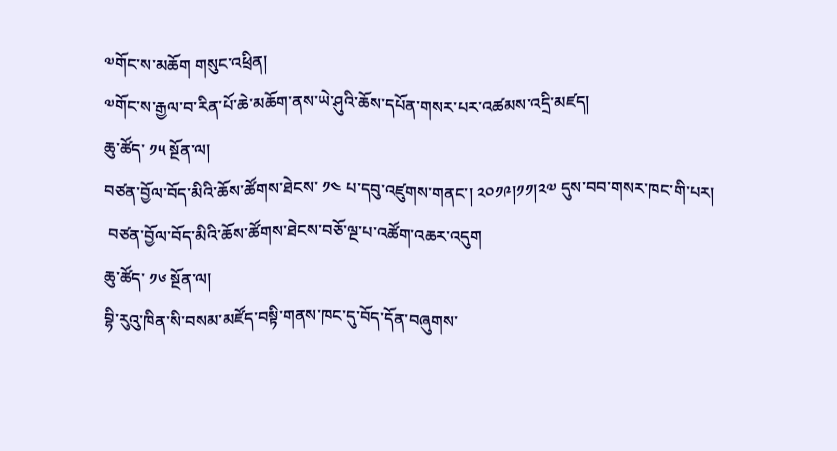༧གོང་ས་མཆོག གསུང་འཕྲིན།
༧གོང་ས་རྒྱལ་བ་རིན་པོ་ཆེ་མཆོག་ནས་ཡེ་ཤུའི་ཆོས་དཔོན་གསར་པར་འཚམས་འདྲི་མཛད།
ཆུ་ཚོད་ ༡༥ སྔོན་ལ།
བཙན་བྱོལ་བོད་མིའི་ཆོས་ཚོགས་ཐེངས་ ༡༤ པ་དབུ་འཛུགས་གནང་། ༢༠༡༩།༡༡།༢༧ དུས་བབ་གསར་ཁང་གི་པར།
 བཙན་བྱོལ་བོད་མིའི་ཆོས་ཚོགས་ཐེངས་བཅོ་ལྔ་པ་འཚོག་འཆར་འདུག
ཆུ་ཚོད་ ༡༦ སྔོན་ལ།
བྷི་རུའུ་ཁིན་སི་བསམ་མཛོད་བསྟི་གནས་ཁང་དུ་བོད་དོན་བཞུགས་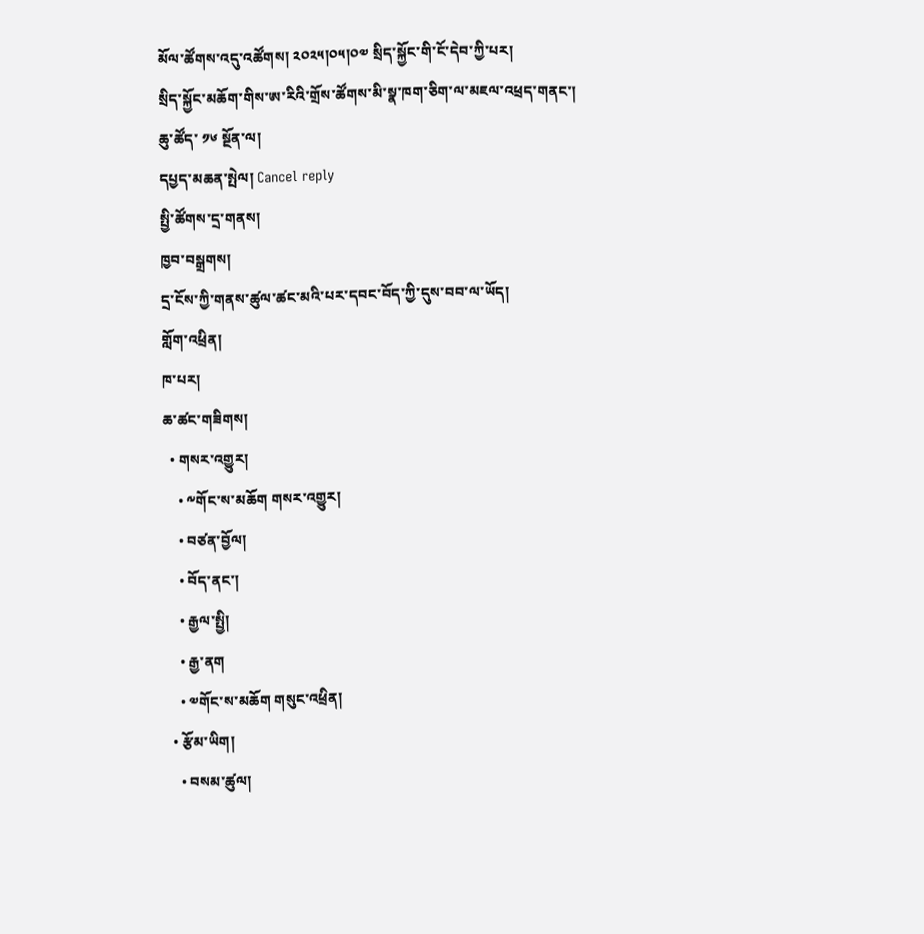མོལ་ཚོགས་འདུ་འཚོགས། ༢༠༢༥།༠༥།༠༧ སྲིད་སྐྱོང་གི་ངོ་དེབ་ཀྱི་པར།
སྲིད་སྐྱོང་མཆོག་གིས་ཨ་རིའི་གྲོས་ཚོགས་མི་སྣ་ཁག་ཅིག་ལ་མཇལ་འཕྲད་གནང་།
ཆུ་ཚོད་ ༡༦ སྔོན་ལ།
དཔྱད་མཆན་སྤེལ། Cancel reply
སྤྱི་ཚོགས་དྲ་གནས།
ཁྱབ་བསྒྲགས།
དྲ་ངོས་ཀྱི་གནས་ཚུལ་ཚང་མའི་པར་དབང་བོད་ཀྱི་དུས་བབ་ལ་ཡོད།
གློག་འཕྲིན།
ཁ་པར།
ཆ་ཚང་གཟིགས།
  • གསར་འགྱུར།
    • ༸གོང་ས་མཆོག གསར་འགྱུར།
    • བཙན་བྱོལ།
    • བོད་ནང་།
    • རྒྱལ་སྤྱི།
    • རྒྱ་ནག
    • ༧གོང་ས་མཆོག གསུང་འཕྲིན།
  • རྩོམ་ཡིག།
    • བསམ་ཚུལ།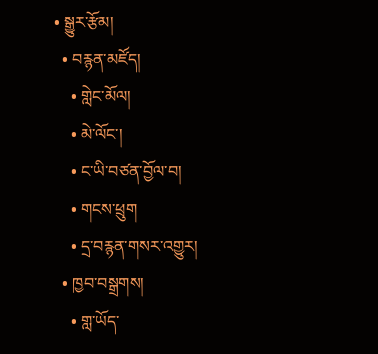• སྒྱུར་རྩོམ།
  • བརྙན་མཛོད།
    • གླེང་མོལ།
    • མེ་ལོང་།
    • ང་ཡི་བཙན་བྱོལ་བ།
    • གངས་ཕྲུག
    • དྲ་བརྙན་གསར་འགྱུར།
  • ཁྱབ་བསྒྲགས།
    • གླ་ཡོད་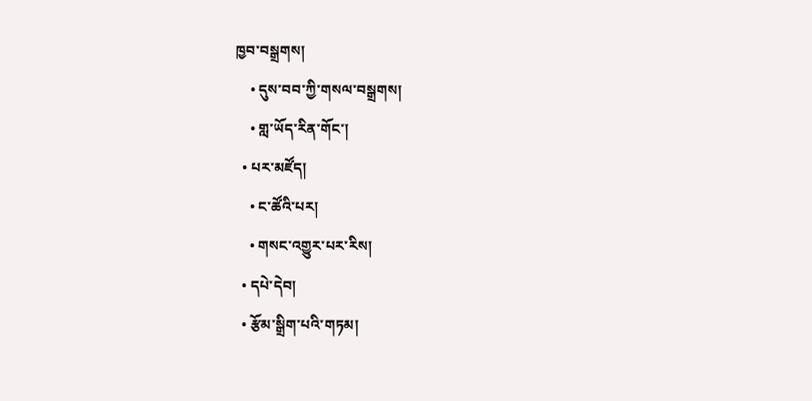ཁྱབ་བསྒྲགས།
    • དུས་བབ་ཀྱི་གསལ་བསྒྲགས།
    • གླ་ཡོད་རིན་གོང་།
  • པར་མཛོད།
    • ང་ཚོའི་པར།
    • གསང་འགྱུར་པར་རིས།
  • དཔེ་དེབ།
  • རྩོམ་སྒྲིག་པའི་གཏམ།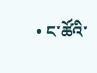• ང་ཚོའི་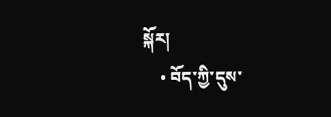སྐོར།
    • བོད་ཀྱི་དུས་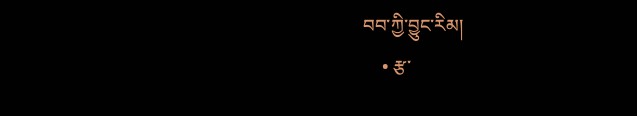བབ་ཀྱི་བྱུང་རིམ།
    • རྩ་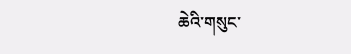ཆེའི་གསུང་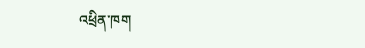འཕྲིན་ཁག